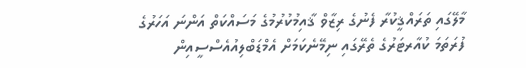މާލޭގައި ތަރައްޤީކުރާ ފެނުގެ ރިޒާވް ޤާއިމުކުރުމުގެ މަސައްކަތް އަންނަ އަހަރުގެ ފުރަތަމަ ކުއާރޓަރުގެ ތެރޭގައި ނިމޭނެކަމަށް އެމްޑަބްލިއުއެސްސީއިން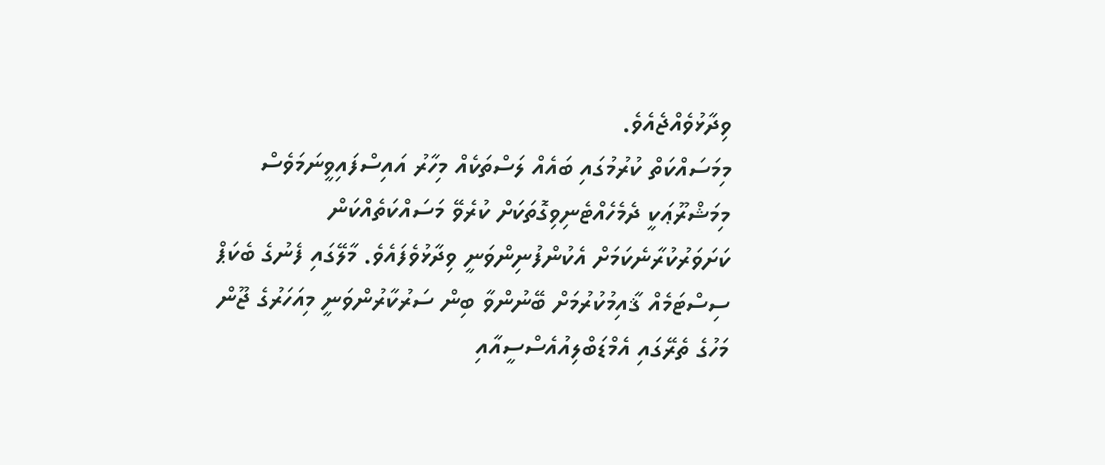ވިދާޅުވެއްޖެއެވެ.
މިމަސައްކަތް ކުރުމުގައި ބައެއް ލަސްތަކެއް މިހާރު އައިސްފައިވީނަމަވެސް މިމަޝްރޫޢަކީ ދެމެހެއްޓެނިވިގޮތަކަށް ކުރެވޭ މަސައްކަތެއްކަން ކަށަވަރުކުރާނެކަމަށް އެކުންފުނިންވަނީ ވިދާޅުވެފައެވެ. މާލޭގައި ފެނުގެ ބެކަޕް ސިސްޓަމެއް ޤާއިމުކުރުމަށް ބޭނުންވާ ބިން ސަރުކާރުންވަނީ މިއަހަރުގެ ޖޫން މަހުގެ ތެރޭގައި އެމްޑަބްލިއުއެސްސީއާއި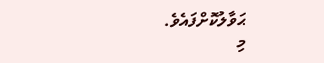ޙަވާލުކޮށްފައެވެ.
މި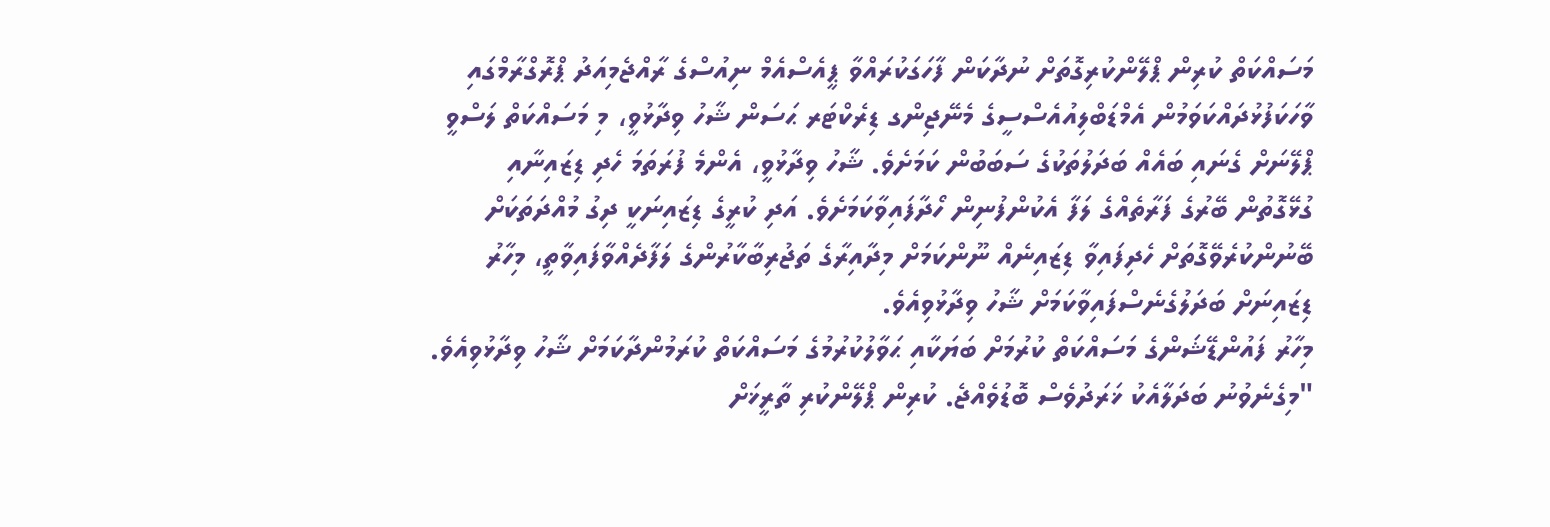މަސައްކަތް ކުރިން ޕްލޭންކުރިގޮތަށް ނުދާކަން ފާހަގަކުރައްވާ ޕީއެސްއެމް ނިއުސްގެ ރާއްޖެމިއަދު ޕްރޮގްރާމްގައި ވާހަކަފުޅުދައްކަވަމުން އެމްޑަބްލިއުއެސްސީގެ މެނޭޖިންގ ޑިރެކްޓަރ ޙަސަން ޝާހު ވިދާޅުވީ، މި މަސައްކަތް ލަސްވީ ޕްލޭނަށް ގެނައި ބައެއް ބަދަލުތަކުގެ ސަބަބުން ކަމަށެވެ. ޝާހު ވިދާޅުވީ، އެންމެ ފުރަތަމަ ހެދި ޑިޒައިނާއި ގުޅޭގޮތުން ބޭރުގެ ފަރާތެއްގެ ލަފާ އެކުންފުނިން ހޯދާފައިވާކަމަށެވެ. އަދި ކުރީގެ ޑިޒައިނަކީ ދިގު މުއްދަތަކަށް ބޭނުންކުރެވޭގޮތަށް ހެދިފައިވާ ޑިޒައިނެއް ނޫންކަމަށް މިދާއިރާގެ ތަޖުރިބާކާރުންގެ ލަފާދެއްވާފައިވާތީ، މިހާރު ޑިޒައިނަށް ބަދަލުގެނެސްފައިވާކަމަށް ޝާހު ވިދާޅުވިއެވެ.
މިހާރު ފައުންޑޭޝަންގެ މަސައްކަތް ކުރުމަށް ބަޔަކާއި ޙަވާލުކުރުމުގެ މަސައްކަތް ކުރަމުންދާކަމަށް ޝާހު ވިދާޅުވިއެވެ.
"މިގެނެވުނު ބަދަލާއެކު ޚަރަދުވެސް ބޮޑުވެއްޖެ. ކުރިން ޕްލޭންކުރި ތާރީޚަށް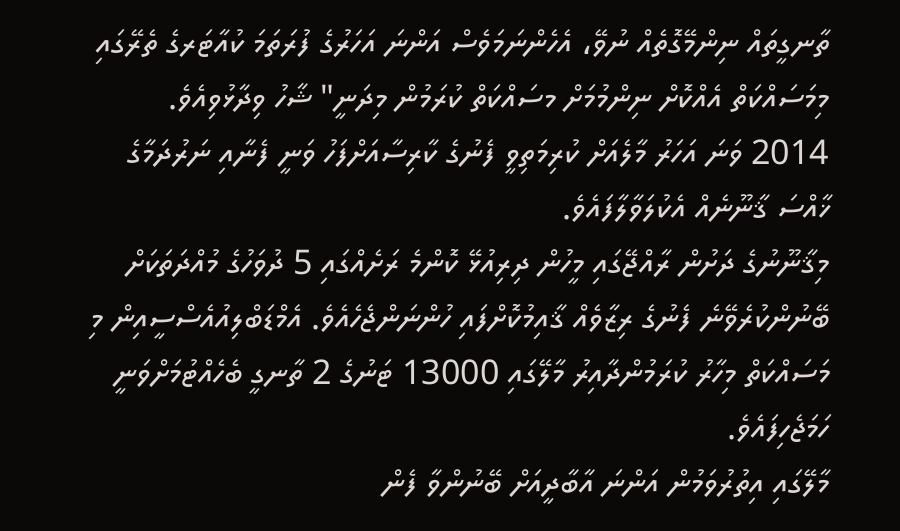ތާނގީތައް ނިންމޭގޮތެއް ނުވޭ، އެހެންނަމަވެސް އަންނަ އަހަރުގެ ފުރަތަމަ ކުއާޓަރގެ ތެރޭގައި މިމަސައްކަތް އެއްކޮށް ނިންމުމަށް މސައްކަތް ކުރަމުން މިދަނީ" ޝާހު ވިދާޅުވިއެވެ.
2014 ވަނަ އަހަރު މާލެއަށް ކުރިމަތިވީ ފެނުގެ ކާރިސާއަށްފަހު ވަނީ ފެނާއި ނަރުދަމާގެ ޚާއްސަ ޤާނޫނެއް އެކުލަވާލާފައެވެ.
މިޤާނޫނުގެ ދަށުން ރާއްޖޭގައި މީހުން ދިރިއުޅޭ ކޮންމެ ރަށެއްގައި 5 ދުވަހުގެ މުއްދަތަކަށް ބޭނުންކުރެވޭނެ ފެނުގެ ރިޒާވެއް ޤާއިމުކޮށްފައި ހުންނަންޖެހެއެވެ. އެމްޑަބްލިއުއެސްސީއިން މި މަސައްކަތް މިހާރު ކުރަމުންދާއިރު މާލޭގައި 13000 ޓަނުގެ 2 ތާނގީ ބެހެއްޓުމަށްވަނީ ހަމަޖެހިފައެވެ.
މާލޭގައި އިތުރުވަމުން އަންނަ އާބާދީއަށް ބޭނުންވާ ފެން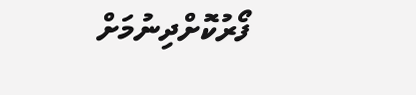ފޯރުކޮށްދިނުމަށް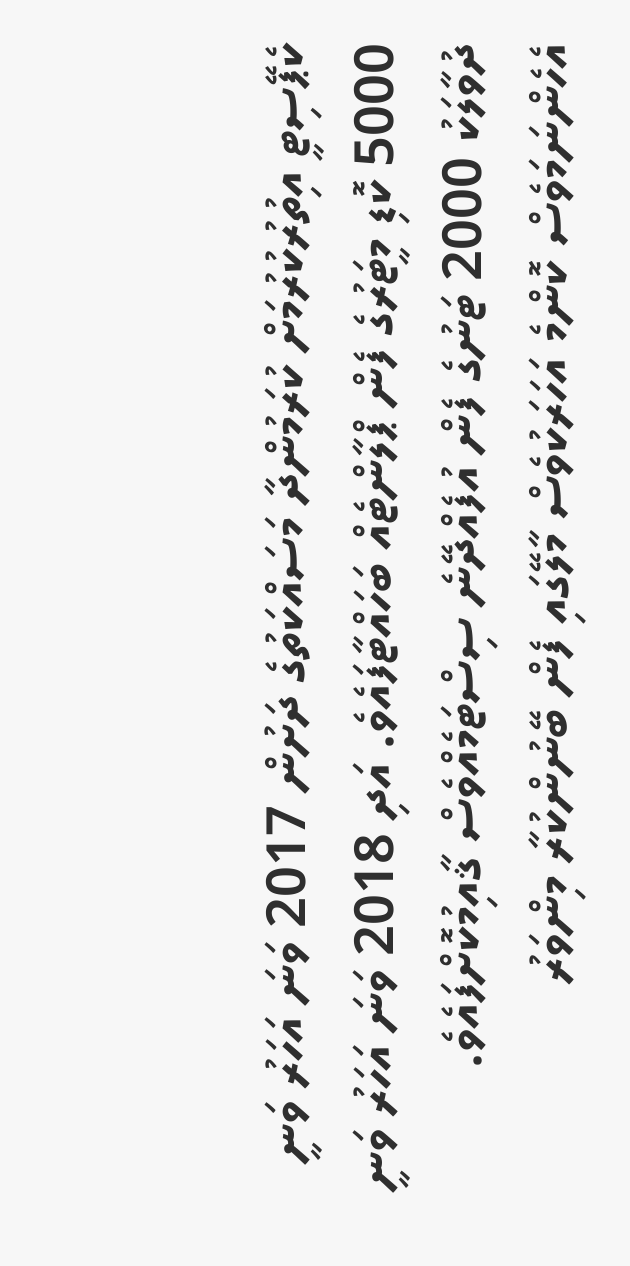ކެޕޭސިޓީ އިތުރުކުރުމަށް ކުރަމުންދާ މަސައްކަތުގެ ދަށުން 2017 ވަނަ އަހަރު ވަނީ 5000 ކޮޑި މީޓަރުގެ ފެން ޕްލާންޓެއް ބަހައްޓާފައެވެ. އަދި 2018 ވަނަ އަހަރު ވަނީ ދުވާލަކު 2000 ޓަނުގެ ފެން އުފެއްދޭނެ ސިސްޓަމެއްވެސް ޤާއިމުކޮށްފައެވެ. އެހެންނަމަވެސް ކޮންމެ އަހަރަކުވެސް މާލޭގައި ފެން ބޭނުންކުރާ މިންވަރު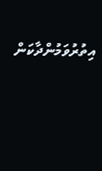އިތުރުވަމުންދާކަން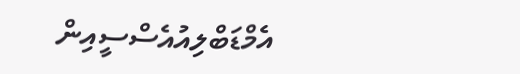އެމްޑަބްލިއުއެސްސީއިން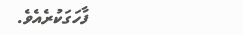ފާހަގަކުރެއެވެ.